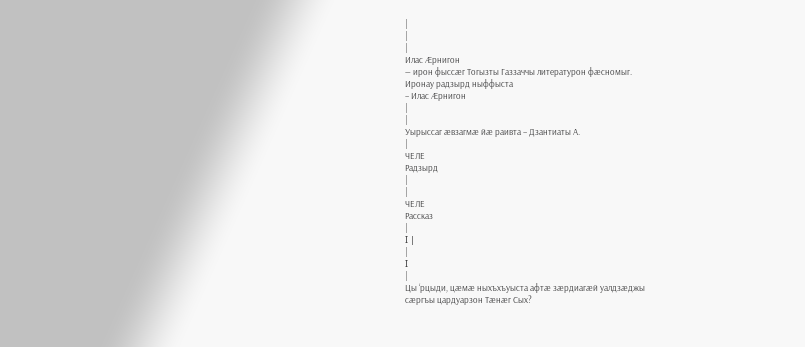|
|
|
Илас Æрнигон
— ирон фыссæг Тогызты Газзаччы литературон фæсномыг.
Иронау радзырд ныффыста
– Илас Æрнигон
|
|
Уырыссаг æвзагмæ йæ раивта – Дзантиаты А.
|
ЧЕЛЕ
Радзырд
|
|
ЧЕЛЕ
Рассказ
|
I |
|
I
|
Цы ‘рцыди, цæмæ ныхъхъуыста афтæ зæрдиагæй уалдзæджы
сæргъы цардуарзон Тæнæг Сых?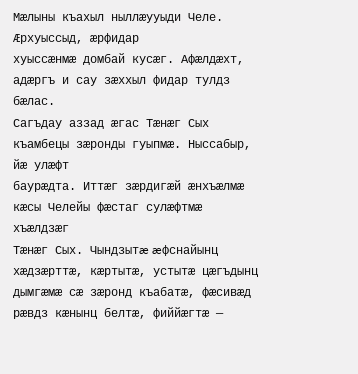Мæлыны къахыл ныллæууыди Челе. Æрхуыссыд, æрфидар
хуыссæнмæ домбай кусæг. Афæлдæхт, адæргъ и сау зæххыл фидар тулдз бæлас.
Сагъдау аззад æгас Тæнæг Сых къамбецы зæронды гуыпмæ. Ныссабыр, йæ улæфт
баурæдта. Иттæг зæрдигæй æнхъæлмæ кæсы Челейы фæстаг сулæфтмæ хъæлдзæг
Тæнæг Сых. Чындзытæ æфснайынц хæдзæрттæ, кæртытæ, устытæ цæгъдынц
дымгæмæ сæ зæронд къабатæ, фæсивæд рæвдз кæнынц белтæ, фиййæгтæ —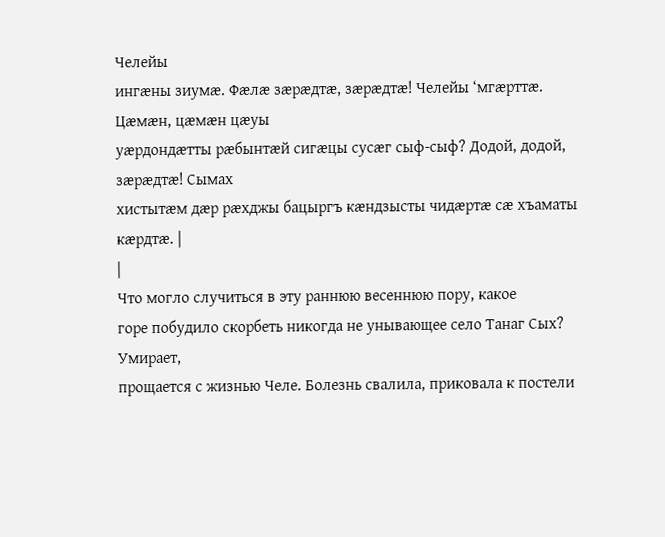Челейы
ингæны зиумæ. Фæлæ зæрæдтæ, зæрæдтæ! Челейы ‘мгæрттæ. Цæмæн, цæмæн цæуы
уæрдондæтты рæбынтæй сигæцы сусæг сыф-сыф? Додой, додой, зæрæдтæ! Сымах
хистытæм дæр рæхджы бацыргъ кæндзысты чидæртæ сæ хъаматы кæрдтæ. |
|
Что могло случиться в эту раннюю весеннюю пору, какое
горе побудило скорбеть никогда не унывающее село Танаг Сых? Умирает,
прощается с жизнью Челе. Болезнь свалила, приковала к постели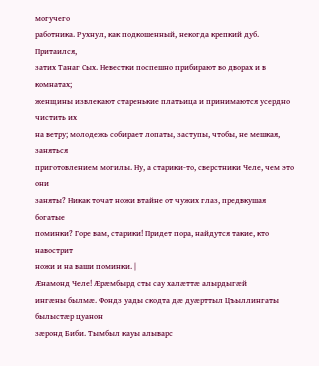могучего
работника. Рухнул, как подкошенный, некогда крепкий дуб. Притаился,
затих Танаг Сых. Невестки поспешно прибирают во дворах и в комнатах;
женщины извлекают старенькие платьица и принимаются усердно чистить их
на ветру; молодежь собирает лопаты, заступы, чтобы, не мешкая, заняться
приготовлением могилы. Ну, а старики-то, сверстники Челе, чем это они
заняты? Никак точат ножи втайне от чужих глаз, предвкушая богатые
поминки? Горе вам, старики! Придет пора, найдутся такие, кто навострит
ножи и на ваши поминки. |
Æнамонд Челе! Æрæмбырд сты сау халæттæ алырдыгæй
ингæны былмæ. Фондз уады скодта дæ дуæрттыл Цъыллингаты былыстæр цуанон
зæронд Биби. Тымбыл кауы алыварс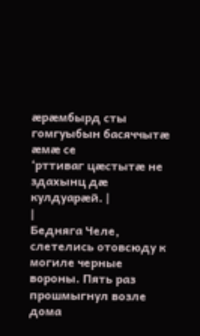æрæмбырд сты гомгуыбын басяччытæ æмæ се
‘рттиваг цæстытæ не здахынц дæ кулдуарæй. |
|
Бедняга Челе, слетелись отовсюду к могиле черные
вороны. Пять раз прошмыгнул возле дома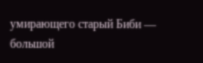умирающего старый Биби — большой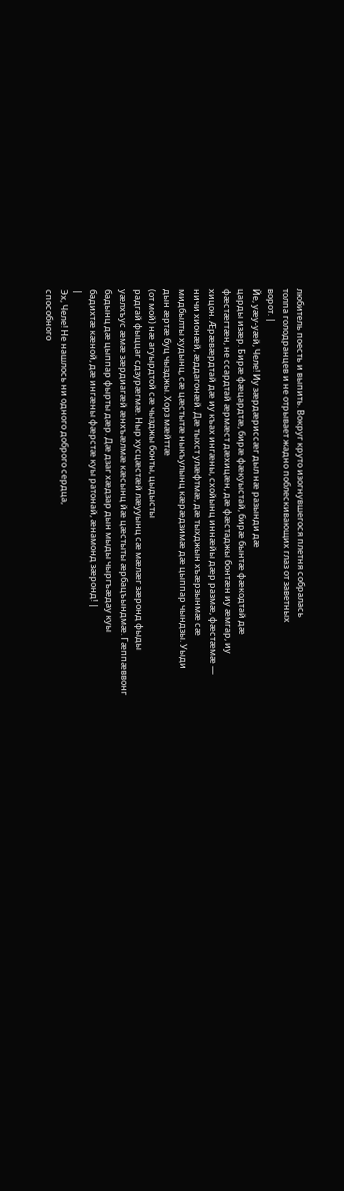любитель поесть и выпить. Вокруг круто изогнувшегося плетня собралась
толпа голодранцев и не отрывает жадно поблескивающих глаз от заветных
ворот. |
Йе, уæу-уæй, Челе! Иу зæрдæриссæг дыл нæ разынди дæ
царды изæр. Бирæ фæцардтæ, бирæ фæкуыстай, бирæ бынтæ фæкодтай дæ
фæстæгтæн, не ссардтай æрмæст дæхицæн, дæ фæстаджы бонтæн иу æмгар, иу
хицон. Æрæвæрдтай дæ иу къах ингæны, схойынц иннæйы дæр размæ, фæстæмæ —
ничи хионæй, æддагонæй. Дæ тыхст улæфтмæ, дæ тыхджын хъæрзынмæ сæ
мидбылты худынц, сæ цæстытæ ныкъулынц кæрæдзимæ дæ цыппар чындзы. Уыди
дын æртæ буц чызджы. Хорз мæйттæ
(от мой) нæ агуырдтой сæ чызджы бонты, цыдысты
радгай фыццаг сдзурæгмæ. Ныр хусцæстæй лæууынц сæ мæлæг зæронд фыды
уæлхъус æмæ зæрдиагæй æнхъæлмæ кæсынц йæ цæстыты æрбацъындмæ. Гæппæввонг
бадынц дæ цыппар фырты дæр. Дæ дзаг хæдзар дын мыды чыргъæдау куы
бадихтæ кæной, дæ ингæны фæрстæ куы ратонай, æнамонд зæронд! |
|
Эх, Челе! Не нашлось ни одного доброго сердца,
способного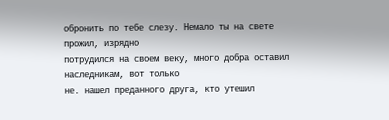обронить по тебе слезу. Немало ты на свете прожил, изрядно
потрудился на своем веку, много добра оставил наследникам, вот только
не. нашел преданного друга, кто утешил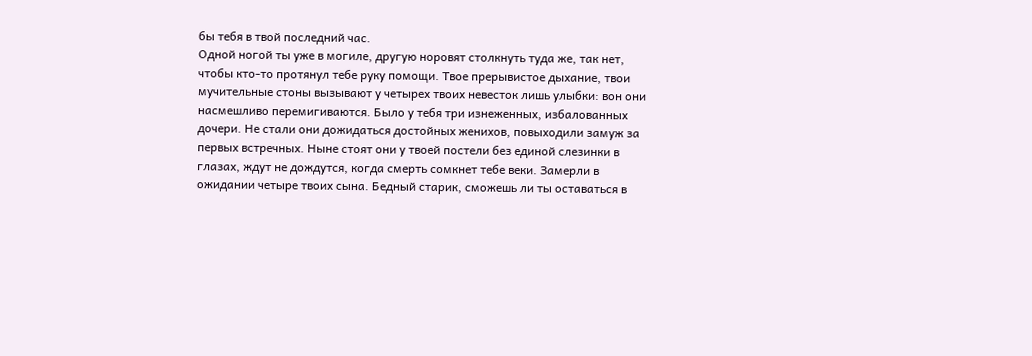бы тебя в твой последний час.
Одной ногой ты уже в могиле, другую норовят столкнуть туда же, так нет,
чтобы кто-то протянул тебе руку помощи. Твое прерывистое дыхание, твои
мучительные стоны вызывают у четырех твоих невесток лишь улыбки: вон они
насмешливо перемигиваются. Было у тебя три изнеженных, избалованных
дочери. Не стали они дожидаться достойных женихов, повыходили замуж за
первых встречных. Ныне стоят они у твоей постели без единой слезинки в
глазах, ждут не дождутся, когда смерть сомкнет тебе веки. Замерли в
ожидании четыре твоих сына. Бедный старик, сможешь ли ты оставаться в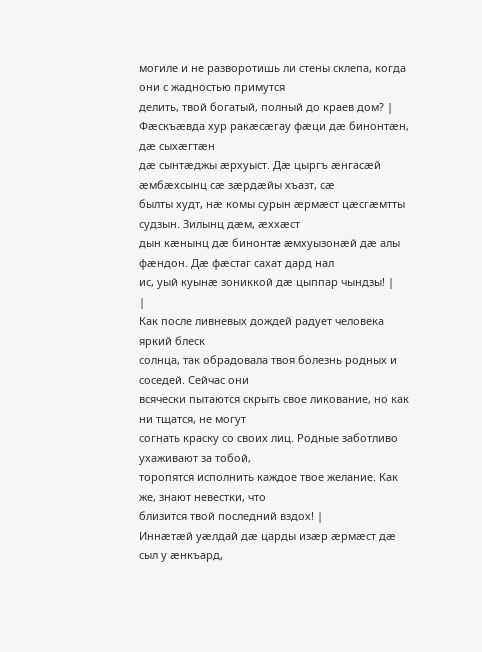могиле и не разворотишь ли стены склепа, когда они с жадностью примутся
делить, твой богатый, полный до краев дом? |
Фæскъæвда хур ракæсæгау фæци дæ бинонтæн, дæ сыхæгтæн
дæ сынтæджы æрхуыст. Дæ цыргъ æнгасæй æмбæхсынц сæ зæрдæйы хъазт, сæ
былты худт, нæ комы сурын æрмæст цæсгæмтты судзын. Зилынц дæм, æххæст
дын кæнынц дæ бинонтæ æмхуызонæй дæ алы фæндон. Дæ фæстаг сахат дард нал
ис, уый куынæ зониккой дæ цыппар чындзы! |
|
Как после ливневых дождей радует человека яркий блеск
солнца, так обрадовала твоя болезнь родных и соседей. Сейчас они
всячески пытаются скрыть свое ликование, но как ни тщатся, не могут
согнать краску со своих лиц. Родные заботливо ухаживают за тобой,
торопятся исполнить каждое твое желание. Как же, знают невестки, что
близится твой последний вздох! |
Иннæтæй уæлдай дæ царды изæр æрмæст дæ сыл у æнкъард,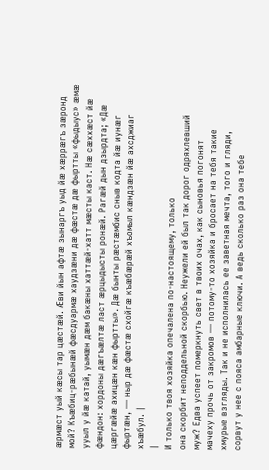æрмæст уый кæсы тар цæстæй. Æви йын афтæ зынаргъ уыд йæ хæррæгъ зæронд
мой? Къæбиц-рæбынæй фæсдуармæ хаудзæни дæ фæстæ дæ фыртты «фыдыус» æмæ
ууыл у йæ катай, уымæн дæм бакæны хаттæй-хатт мæсты каст. Нæ сæххæст йæ
фæндон: хордоны дæгъæлтæ ласт æрцыдысты ронæй. Рагæй дын дзырдта; «Дæ
цæргæйæ ахицæн кæн фыртты». Дæ бынты рæстæмбис сныв кодта йæ иунæг
фыртæн, — ныр дæ фæстæ схойгæ къæбæрæй хъомыл кæндзæн йæ ахсджиаг
хъæбул. |
|
И только твоя хозяйка опечалена по-настоящему, только
она скорбит неподдельной скорбью. Неужели ей был так дорог одряхлевший
муж? Едва успеет померкнуть свет в твоих очах, как сыновья погонят
мачеху прочь от закромов — потому-то хозяйка и бросает на тебя такие
хмурые взгляды. Так и не исполнилась ее заветная мечта, того и гляди,
сорвут у нее с пояса амбарные ключи. А ведь сколько раз она тебе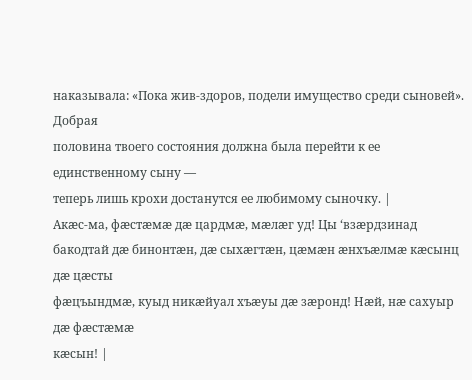наказывала: «Пока жив-здоров, подели имущество среди сыновей». Добрая
половина твоего состояния должна была перейти к ее единственному сыну —
теперь лишь крохи достанутся ее любимому сыночку. |
Акæс-ма, фæстæмæ дæ цардмæ, мæлæг уд! Цы ‘взæрдзинад
бакодтай дæ бинонтæн, дæ сыхæгтæн, цæмæн æнхъæлмæ кæсынц дæ цæсты
фæцъындмæ, куыд никæйуал хъæуы дæ зæронд! Нæй, нæ сахуыр дæ фæстæмæ
кæсын! |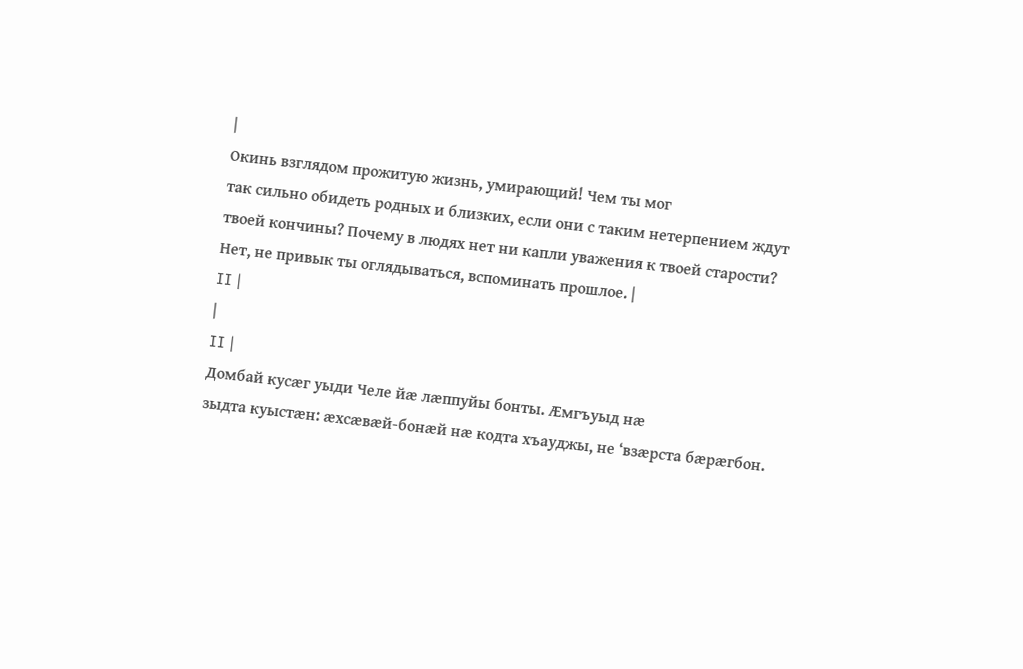|
Окинь взглядом прожитую жизнь, умирающий! Чем ты мог
так сильно обидеть родных и близких, если они с таким нетерпением ждут
твоей кончины? Почему в людях нет ни капли уважения к твоей старости?
Нет, не привык ты оглядываться, вспоминать прошлое. |
II |
|
II |
Домбай кусæг уыди Челе йæ лæппуйы бонты. Æмгъуыд нæ
зыдта куыстæн: æхсæвæй-бонæй нæ кодта хъауджы, не ‘взæрста бæрæгбон.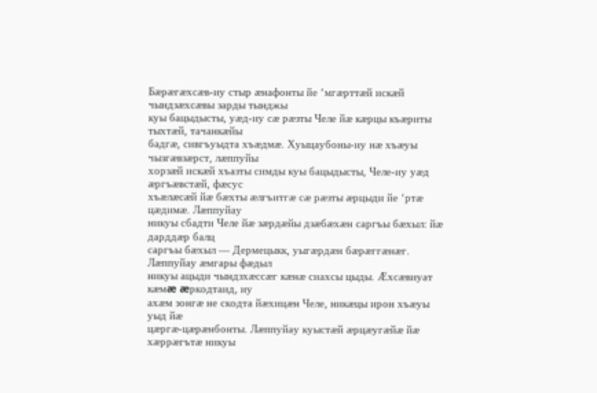Бæрæгæхсæв-иу стыр æнафонты йе ‘мгæрттæй искæй чындзæхсæвы зарды тынджы
куы бацыдысты, уæд-иу сæ рæзты Челе йæ кæрцы къæриты тыхтæй, тачанкæйы
бадгæ, сивгъуыдта хъæдмæ. Хуыцаубоны-иу нæ хъæуы чызгæвзæрст, лæппуйы
хорзæй искæй хъазты симды куы бацыдысты, Челе-иу уæд æргъæвстæй, фæсус
хъæлæсæй йæ бæхты æлгъитгæ сæ рæзты æрцыди йе ‘ртæ цæдимæ. Лæппуйау
никуы сбадти Челе йæ зæрдæйы дзæбæхæн саргъы бæхыл: йæ дарддæр балц
саргъы бæхыл — Дермецыкк, уыгæрдæн бæрæггæнæг. Лæппуйау æмгары фæдыл
никуы ацыди чындзхæссæг кæнæ сиахсы цыды. Æхсæвиуат кæмæ æркодтаид, иу
ахæм зонгæ не скодта йæхицæн Челе, никæцы ирон хъæуы уыд йæ
цæргæ-цæрæнбонты. Лæппуйау куыстæй æрцæугæйæ йæ хæррæгътæ никуы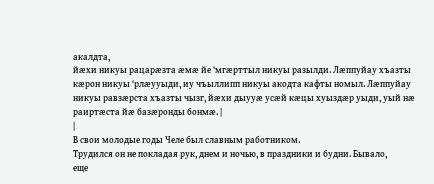акалдта,
йæхи никуы рацарæзта æмæ йе ‘мгæрттыл никуы разылди. Лæппуйау хъазты
кæрон никуы ‘рлæууыди, иу чъыллипп никуы акодта кафты номыл. Лæппуйау
никуы равзæрста хъазты чызг, йæхи дыууæ усæй кæцы хуыздæр уыди, уый нæ
раиртæста йæ базæронды бонмæ. |
|
В свои молодые годы Челе был славным работником.
Трудился он не покладая рук, днем и ночью, в праздники и будни. Бывало,
еще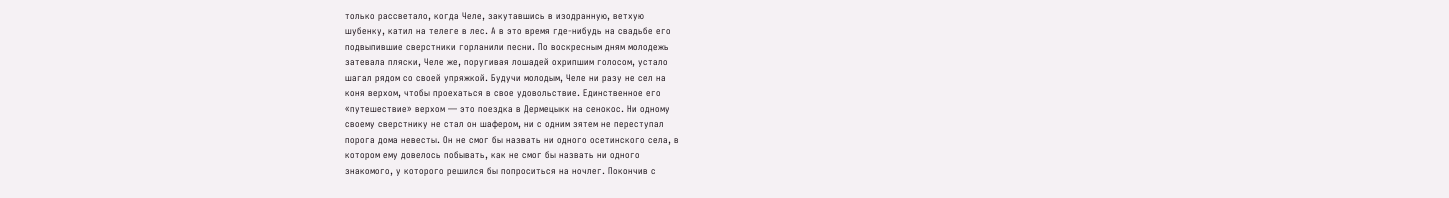только рассветало, когда Челе, закутавшись в изодранную, ветхую
шубенку, катил на телеге в лес. А в это время где-нибудь на свадьбе его
подвыпившие сверстники горланили песни. По воскресным дням молодежь
затевала пляски, Челе же, поругивая лошадей охрипшим голосом, устало
шагал рядом со своей упряжкой. Будучи молодым, Челе ни разу не сел на
коня верхом, чтобы проехаться в свое удовольствие. Единственное его
«путешествие» верхом — это поездка в Дермецыкк на сенокос. Ни одному
своему сверстнику не стал он шафером, ни с одним зятем не переступал
порога дома невесты. Он не смог бы назвать ни одного осетинского села, в
котором ему довелось побывать, как не смог бы назвать ни одного
знакомого, у которого решился бы попроситься на ночлег. Покончив с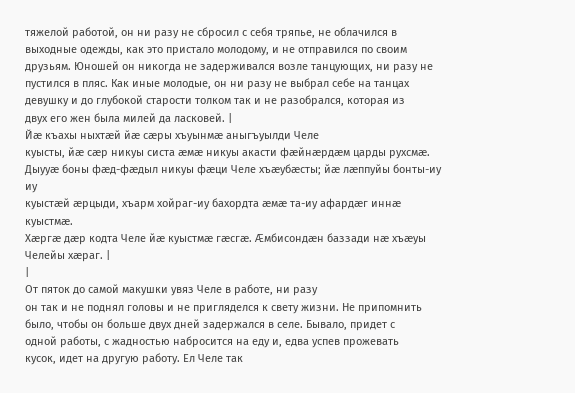тяжелой работой, он ни разу не сбросил с себя тряпье, не облачился в
выходные одежды, как это пристало молодому, и не отправился по своим
друзьям. Юношей он никогда не задерживался возле танцующих, ни разу не
пустился в пляс. Как иные молодые, он ни разу не выбрал себе на танцах
девушку и до глубокой старости толком так и не разобрался, которая из
двух его жен была милей да ласковей. |
Йæ къахы ныхтæй йæ сæры хъуынмæ аныгъуылди Челе
куысты, йæ сæр никуы систа æмæ никуы акасти фæйнæрдæм царды рухсмæ.
Дыууæ боны фæд-фæдыл никуы фæци Челе хъæубæсты; йæ лæппуйы бонты-иу иу
куыстæй æрцыди, хъарм хойраг-иу бахордта æмæ та-иу афардæг иннæ куыстмæ.
Хæргæ дæр кодта Челе йæ куыстмæ гæсгæ. Æмбисондæн баззади нæ хъæуы
Челейы хæраг. |
|
От пяток до самой макушки увяз Челе в работе, ни разу
он так и не поднял головы и не пригляделся к свету жизни. Не припомнить
было, чтобы он больше двух дней задержался в селе. Бывало, придет с
одной работы, с жадностью набросится на еду и, едва успев прожевать
кусок, идет на другую работу. Ел Челе так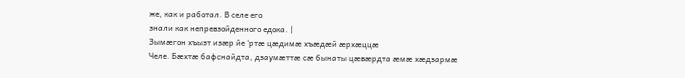же, как и работал. В селе его
знали как непревзойденного едока. |
Зымæгон хъызт изæр йе ‘ртæ цæдимæ хъæдæй æрхæццæ
Челе. Бæхтæ бафснайдта, дзаумæттæ сæ бынаты цæвæрдта æмæ хæдзармæ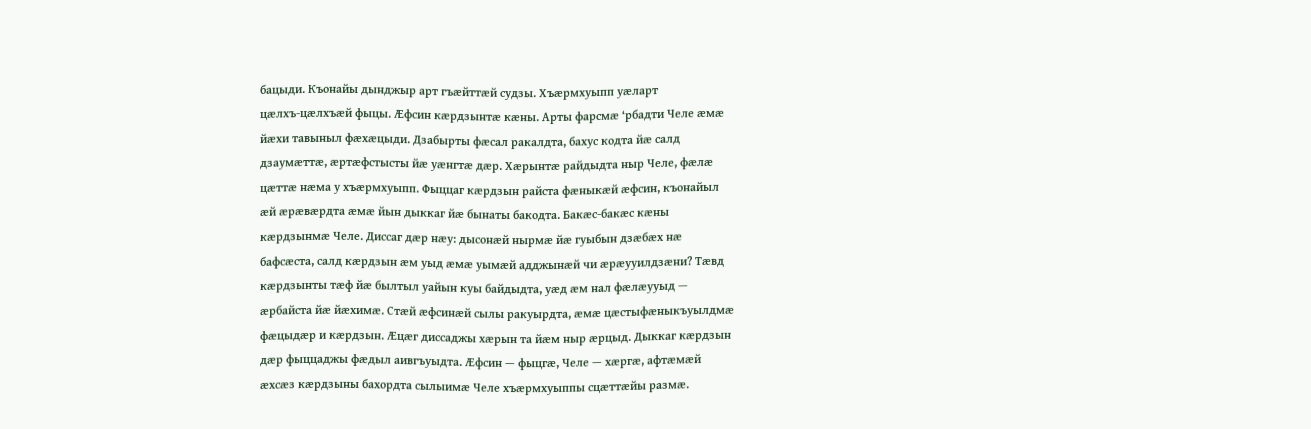бацыди. Къонайы дынджыр арт гъæйттæй судзы. Хъæрмхуыпп уæларт
цæлхъ-цæлхъæй фыцы. Æфсин кæрдзынтæ кæны. Арты фарсмæ ‘рбадти Челе æмæ
йæхи тавыныл фæхæцыди. Дзабырты фæсал ракалдта, бахус кодта йæ салд
дзаумæттæ, æртæфстысты йæ уæнгтæ дæр. Хæрынтæ райдыдта ныр Челе, фæлæ
цæттæ нæма у хъæрмхуыпп. Фыццаг кæрдзын райста фæныкæй æфсин, къонайыл
æй æрæвæрдта æмæ йын дыккаг йæ бынаты бакодта. Бакæс-бакæс кæны
кæрдзынмæ Челе. Диссаг дæр нæу: дысонæй нырмæ йæ гуыбын дзæбæх нæ
бафсæста, салд кæрдзын æм уыд æмæ уымæй адджынæй чи æрæууилдзæни? Тæвд
кæрдзынты тæф йæ былтыл уайын куы байдыдта, уæд æм нал фæлæууыд —
æрбайста йæ йæхимæ. Стæй æфсинæй сылы ракуырдта, æмæ цæстыфæныкъуылдмæ
фæцыдæр и кæрдзын. Æцæг диссаджы хæрын та йæм ныр æрцыд. Дыккаг кæрдзын
дæр фыццаджы фæдыл аивгъуыдта. Æфсин — фыцгæ, Челе — хæргæ, афтæмæй
æхсæз кæрдзыны бахордта сылыимæ Челе хъæрмхуыппы сцæттæйы размæ.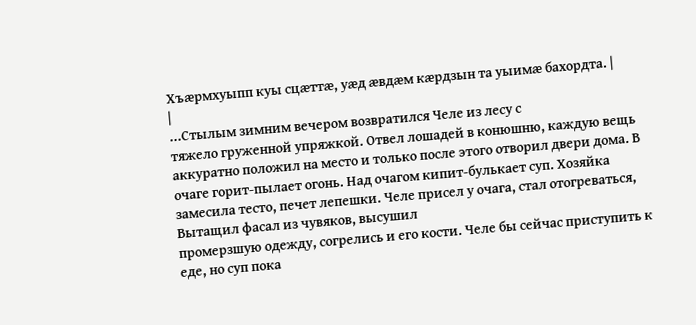Хъæрмхуыпп куы сцæттæ, уæд æвдæм кæрдзын та уыимæ бахордта. |
|
...Стылым зимним вечером возвратился Челе из лесу с
тяжело груженной упряжкой. Отвел лошадей в конюшню, каждую вещь
аккуратно положил на место и только после этого отворил двери дома. В
очаге горит-пылает огонь. Над очагом кипит-булькает суп. Хозяйка
замесила тесто, печет лепешки. Челе присел у очага, стал отогреваться,
Вытащил фасал из чувяков, высушил
промерзшую одежду, согрелись и его кости. Челе бы сейчас приступить к
еде, но суп пока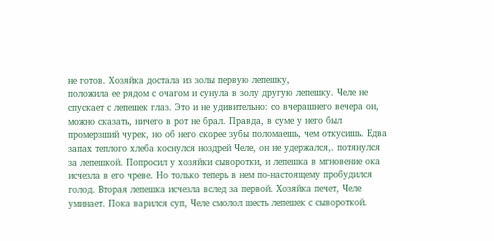не готов. Хозяйка достала из золы первую лепешку,
положила ее рядом с очагом и сунула в золу другую лепешку. Челе не
спускает с лепешек глаз. Это и не удивительно: со вчерашнего вечера он,
можно сказать, ничего в рот не брал. Правда, в суме у него был
промерзший чурек, но об него скорее зубы поломаешь, чем откусишь. Едва
запах теплого хлеба коснулся ноздрей Челе, он не удержался,. потянулся
за лепешкой. Попросил у хозяйки сыворотки, и лепешка в мгновение ока
исчезла в его чреве. Но только теперь в нем по-настоящему пробудился
голод. Вторая лепешка исчезла вслед за первой. Хозяйка печет, Челе
уминает. Пока варился суп, Челе смолол шесть лепешек с сывороткой.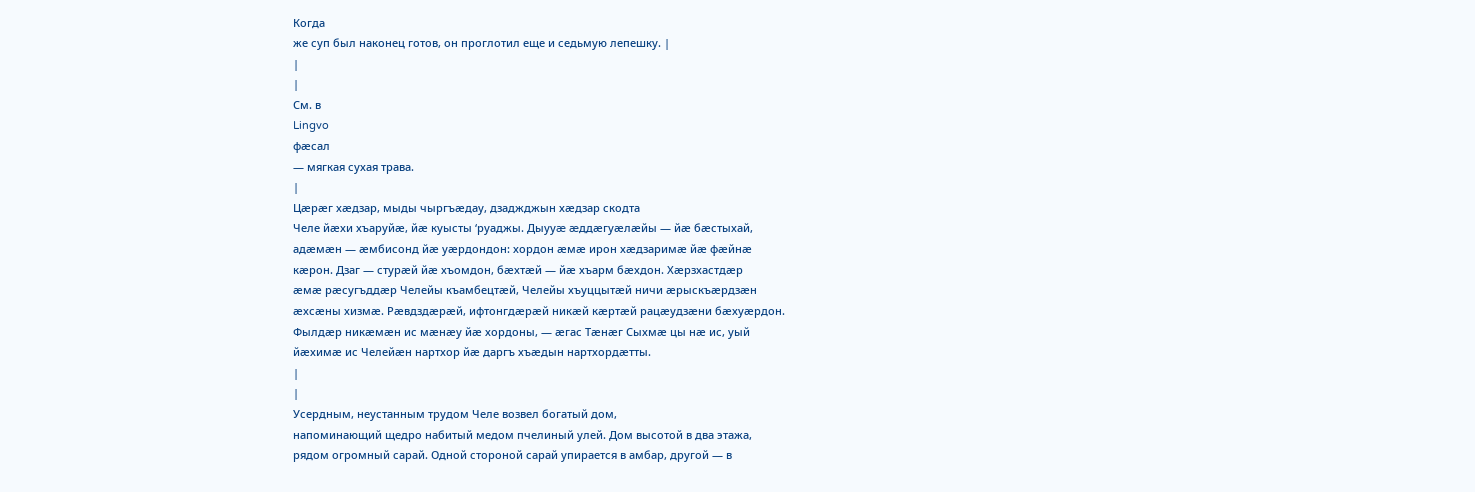Когда
же суп был наконец готов, он проглотил еще и седьмую лепешку. |
|
|
См. в
Lingvo
фæсал
— мягкая сухая трава.
|
Цæрæг хæдзар, мыды чыргъæдау, дзаджджын хæдзар скодта
Челе йæхи хъаруйæ, йæ куысты ‘руаджы. Дыууæ æддæгуæлæйы — йæ бæстыхай,
адæмæн — æмбисонд йæ уæрдондон: хордон æмæ ирон хæдзаримæ йæ фæйнæ
кæрон. Дзаг — стурæй йæ хъомдон, бæхтæй — йæ хъарм бæхдон. Хæрзхастдæр
æмæ рæсугъддæр Челейы къамбецтæй, Челейы хъуццытæй ничи æрыскъæрдзæн
æхсæны хизмæ. Рæвдздæрæй, ифтонгдæрæй никæй кæртæй рацæудзæни бæхуæрдон.
Фылдæр никæмæн ис мæнæу йæ хордоны, — æгас Тæнæг Сыхмæ цы нæ ис, уый
йæхимæ ис Челейæн нартхор йæ даргъ хъæдын нартхордæтты.
|
|
Усердным, неустанным трудом Челе возвел богатый дом,
напоминающий щедро набитый медом пчелиный улей. Дом высотой в два этажа,
рядом огромный сарай. Одной стороной сарай упирается в амбар, другой — в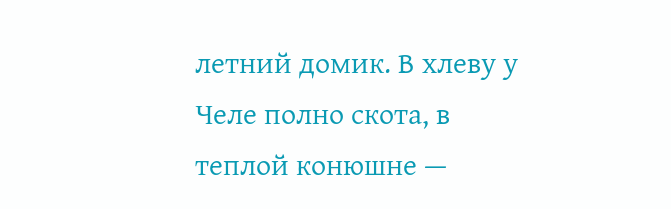летний домик. В хлеву у Челе полно скота, в теплой конюшне —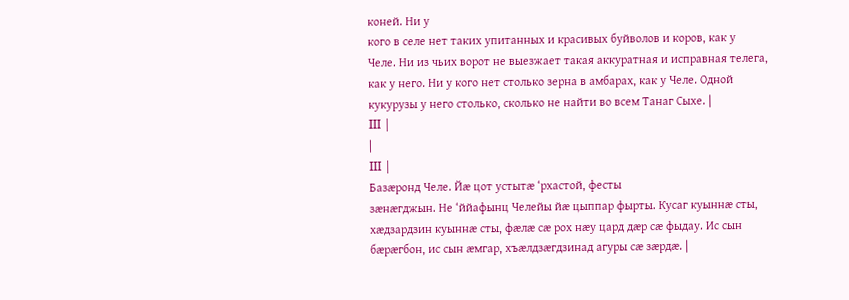коней. Ни у
кого в селе нет таких упитанных и красивых буйволов и коров, как у
Челе. Ни из чьих ворот не выезжает такая аккуратная и исправная телега,
как у него. Ни у кого нет столько зерна в амбарах, как у Челе. Одной
кукурузы у него столько, сколько не найти во всем Танаг Сыхе. |
III |
|
III |
Базæронд Челе. Йæ цот устытæ ‘рхастой, фесты
зæнæгджын. Не ‘ййафынц Челейы йæ цыппар фырты. Кусаг куыннæ сты,
хæдзардзин куыннæ сты, фæлæ сæ рох нæу цард дæр сæ фыдау. Ис сын
бæрæгбон, ис сын æмгар, хъæлдзæгдзинад агуры сæ зæрдæ. |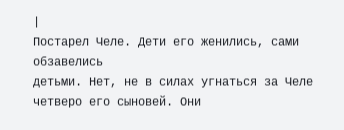|
Постарел Челе. Дети его женились, сами обзавелись
детьми. Нет, не в силах угнаться за Челе четверо его сыновей. Они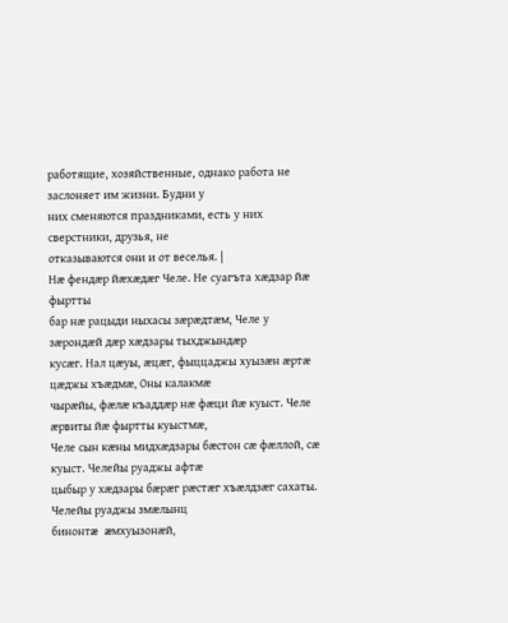работящие, хозяйственные, однако работа не заслоняет им жизни. Будни у
них сменяются праздниками, есть у них сверстники, друзья, не
отказываются они и от веселья. |
Нæ фендæр йæхæдæг Челе. Не суагъта хæдзар йæ фыртты
бар нæ рацыди ныхасы зæрæдтæм, Челе у зæрондæй дæр хæдзары тыхджындæр
кусæг. Нал цæуы, æцæг, фыццаджы хуызæн æртæ цæджы хъæдмæ, Оны калакмæ
чырæйы, фæлæ къаддæр нæ фæци йæ куыст. Челе æрвиты йæ фыртты куыстмæ,
Челе сын кæны мидхæдзары бæстон сæ фæллой, сæ куыст. Челейы руаджы афтæ
цыбыр у хæдзары бæрæг рæстæг хъæлдзæг сахаты. Челейы руаджы змæлынц
бинонтæ æмхуызонæй,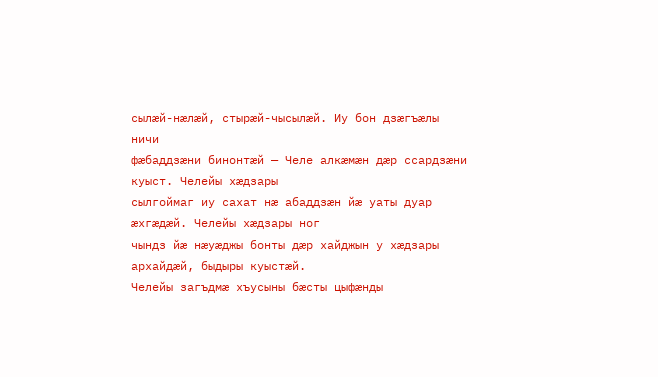сылæй-нæлæй, стырæй-чысылæй. Иу бон дзæгъæлы ничи
фæбаддзæни бинонтæй — Челе алкæмæн дæр ссардзæни куыст. Челейы хæдзары
сылгоймаг иу сахат нæ абаддзæн йæ уаты дуар æхгæдæй. Челейы хæдзары ног
чындз йæ нæуæджы бонты дæр хайджын у хæдзары архайдæй, быдыры куыстæй.
Челейы загъдмæ хъусыны бæсты цыфæнды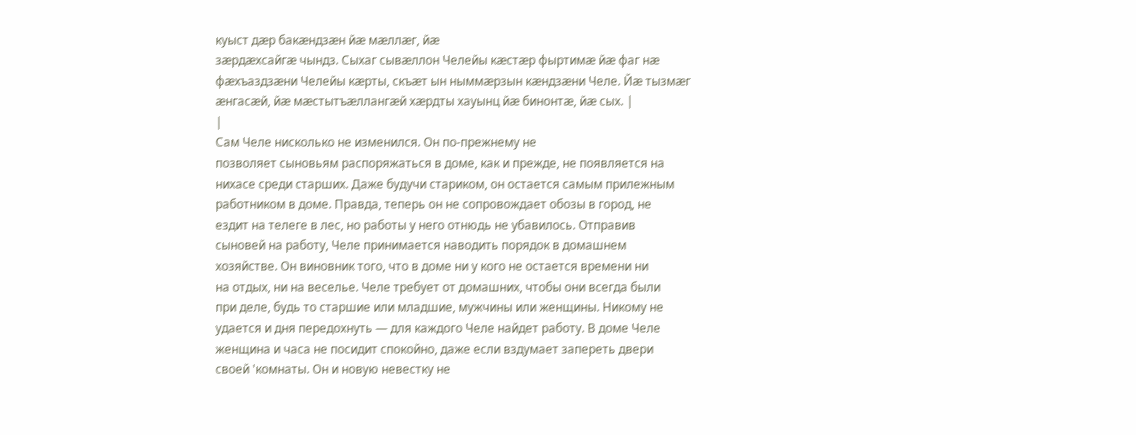куыст дæр бакæндзæн йæ мæллæг, йæ
зæрдæхсайгæ чындз. Сыхаг сывæллон Челейы кæстæр фыртимæ йæ фаг нæ
фæхъаздзæни Челейы кæрты, скъæт ын ныммæрзын кæндзæни Челе. Йæ тызмæг
æнгасæй, йæ мæстытъæллангæй хæрдты хауынц йæ бинонтæ, йæ сых. |
|
Сам Челе нисколько не изменился. Он по-прежнему не
позволяет сыновьям распоряжаться в доме, как и прежде, не появляется на
нихасе среди старших. Даже будучи стариком, он остается самым прилежным
работником в доме. Правда, теперь он не сопровождает обозы в город, не
ездит на телеге в лес, но работы у него отнюдь не убавилось. Отправив
сыновей на работу, Челе принимается наводить порядок в домашнем
хозяйстве. Он виновник того, что в доме ни у кого не остается времени ни
на отдых, ни на веселье. Челе требует от домашних, чтобы они всегда были
при деле, будь то старшие или младшие, мужчины или женщины. Никому не
удается и дня передохнуть — для каждого Челе найдет работу. В доме Челе
женщина и часа не посидит спокойно, даже если вздумает запереть двери
своей 'комнаты. Он и новую невестку не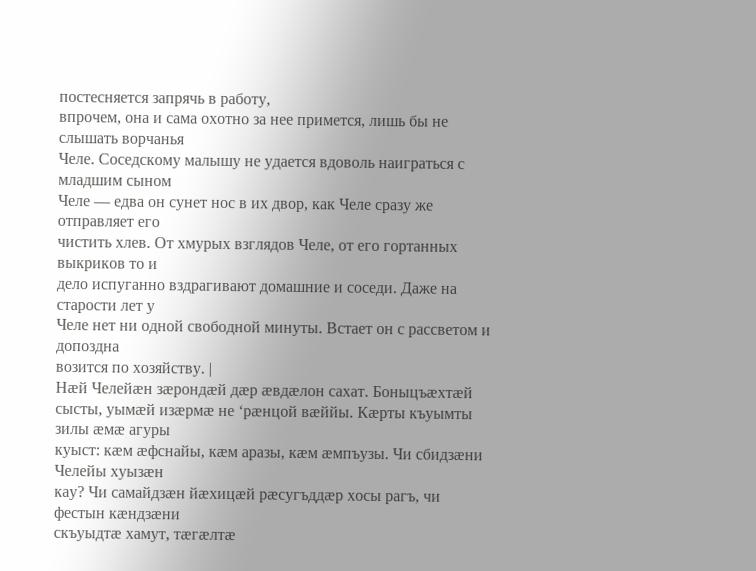постесняется запрячь в работу,
впрочем, она и сама охотно за нее примется, лишь бы не слышать ворчанья
Челе. Соседскому малышу не удается вдоволь наиграться с младшим сыном
Челе — едва он сунет нос в их двор, как Челе сразу же отправляет его
чистить хлев. От хмурых взглядов Челе, от его гортанных выкриков то и
дело испуганно вздрагивают домашние и соседи. Даже на старости лет у
Челе нет ни одной свободной минуты. Встает он с рассветом и допоздна
возится по хозяйству. |
Нæй Челейæн зæрондæй дæр æвдæлон сахат. Боныцъæхтæй
сысты, уымæй изæрмæ не ‘рæнцой вæййы. Кæрты къуымты зилы æмæ агуры
куыст: кæм æфснайы, кæм аразы, кæм æмпъузы. Чи сбидзæни Челейы хуызæн
кау? Чи самайдзæн йæхицæй рæсугъддæр хосы рагъ, чи фестын кæндзæни
скъуыдтæ хамут, тæгæлтæ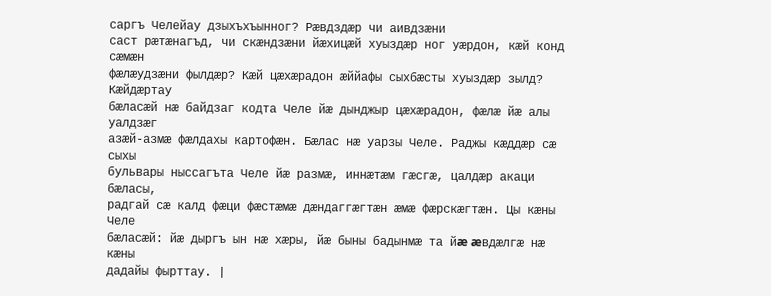саргъ Челейау дзыхъхъынног? Рæвдздæр чи аивдзæни
саст рæтæнагъд, чи скæндзæни йæхицæй хуыздæр ног уæрдон, кæй конд сæмæн
фæлæудзæни фылдæр? Кæй цæхæрадон æййафы сыхбæсты хуыздæр зылд? Кæйдæртау
бæласæй нæ байдзаг кодта Челе йæ дынджыр цæхæрадон, фæлæ йæ алы уалдзæг
азæй-азмæ фæлдахы картофæн. Бæлас нæ уарзы Челе. Раджы кæддæр сæ сыхы
бульвары ныссагъта Челе йæ размæ, иннæтæм гæсгæ, цалдæр акаци бæласы,
радгай сæ калд фæци фæстæмæ дæндаггæгтæн æмæ фæрскæгтæн. Цы кæны Челе
бæласæй: йæ дыргъ ын нæ хæры, йæ быны бадынмæ та йæ æвдæлгæ нæ кæны
дадайы фырттау. |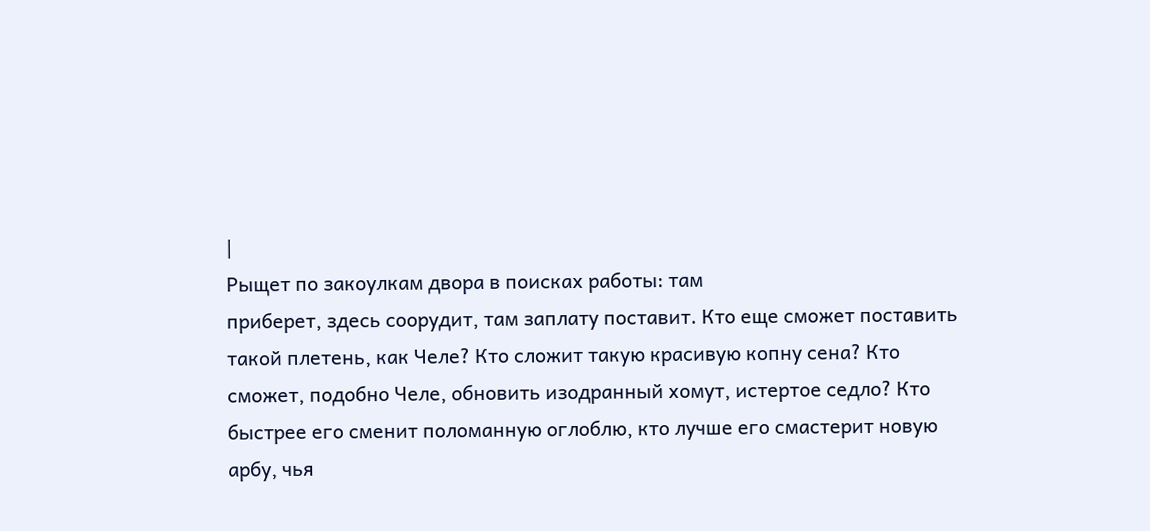|
Рыщет по закоулкам двора в поисках работы: там
приберет, здесь соорудит, там заплату поставит. Кто еще сможет поставить
такой плетень, как Челе? Кто сложит такую красивую копну сена? Кто
сможет, подобно Челе, обновить изодранный хомут, истертое седло? Кто
быстрее его сменит поломанную оглоблю, кто лучше его смастерит новую
арбу, чья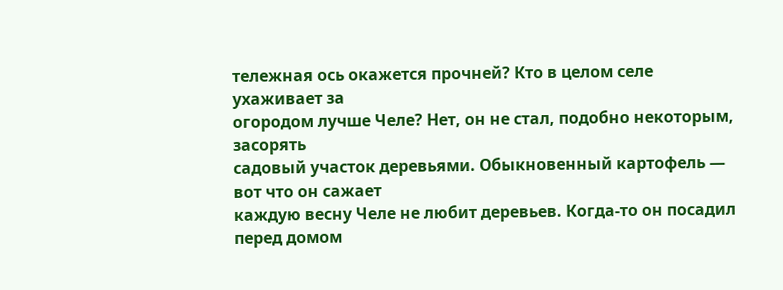тележная ось окажется прочней? Кто в целом селе ухаживает за
огородом лучше Челе? Нет, он не стал, подобно некоторым, засорять
садовый участок деревьями. Обыкновенный картофель — вот что он сажает
каждую весну Челе не любит деревьев. Когда-то он посадил перед домом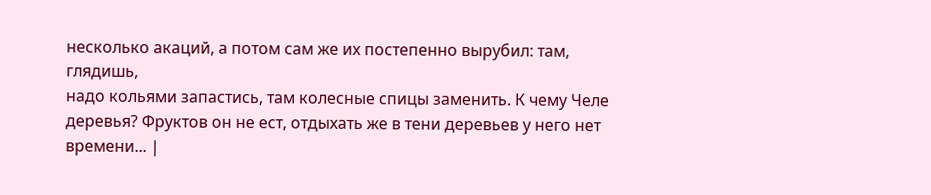несколько акаций, а потом сам же их постепенно вырубил: там, глядишь,
надо кольями запастись, там колесные спицы заменить. К чему Челе
деревья? Фруктов он не ест, отдыхать же в тени деревьев у него нет
времени... |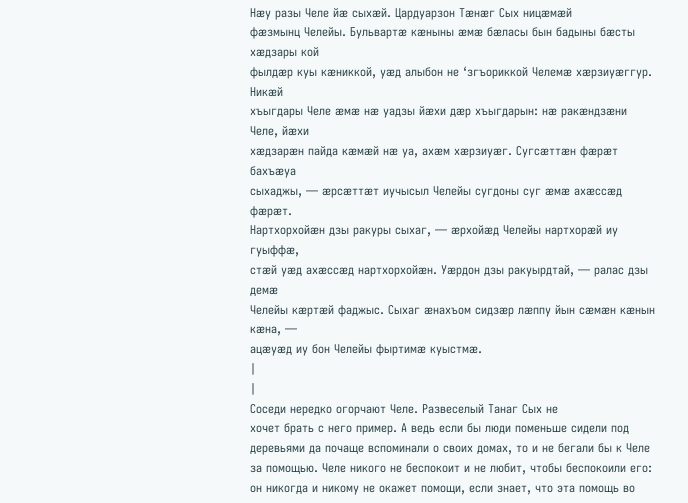Нæу разы Челе йæ сыхæй. Цардуарзон Тæнæг Сых ницæмæй
фæзмынц Челейы. Бульвартæ кæныны æмæ бæласы бын бадыны бæсты хæдзары кой
фылдæр куы кæниккой, уæд алыбон не ‘згъориккой Челемæ хæрзиуæггур. Никæй
хъыгдары Челе æмæ нæ уадзы йæхи дæр хъыгдарын: нæ ракæндзæни Челе, йæхи
хæдзарæн пайда кæмæй нæ уа, ахæм хæрзиуæг. Сугсæттæн фæрæт бахъæуа
сыхаджы, — æрсæттæт иучысыл Челейы сугдоны суг æмæ ахæссæд фæрæт.
Нартхорхойæн дзы ракуры сыхаг, — æрхойæд Челейы нартхорæй иу гуыффæ,
стæй уæд ахæссæд нартхорхойæн. Уæрдон дзы ракуырдтай, — ралас дзы демæ
Челейы кæртæй фаджыс. Сыхаг æнахъом сидзæр лæппу йын сæмæн кæнын кæна, —
ацæуæд иу бон Челейы фыртимæ куыстмæ.
|
|
Соседи нередко огорчают Челе. Развеселый Танаг Сых не
хочет брать с него пример. А ведь если бы люди поменьше сидели под
деревьями да почаще вспоминали о своих домах, то и не бегали бы к Челе
за помощью. Челе никого не беспокоит и не любит, чтобы беспокоили его:
он никогда и никому не окажет помощи, если знает, что эта помощь во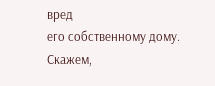вред
его собственному дому. Скажем,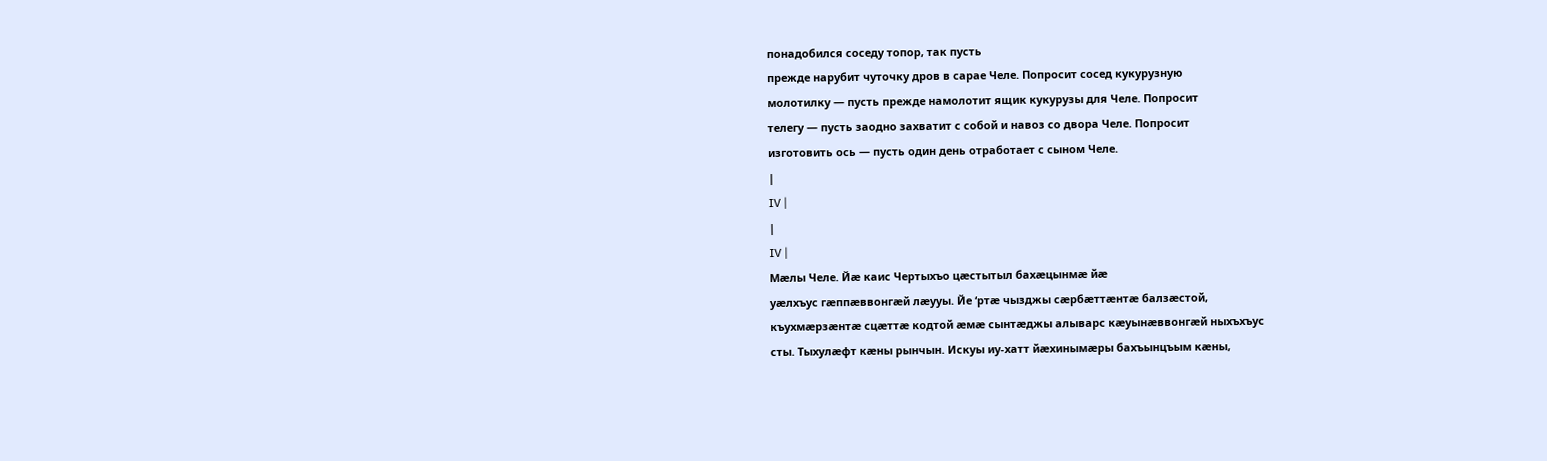понадобился соседу топор, так пусть
прежде нарубит чуточку дров в сарае Челе. Попросит сосед кукурузную
молотилку — пусть прежде намолотит ящик кукурузы для Челе. Попросит
телегу — пусть заодно захватит с собой и навоз со двора Челе. Попросит
изготовить ось — пусть один день отработает с сыном Челе.
|
IV |
|
IV |
Мæлы Челе. Йæ каис Чертыхъо цæстытыл бахæцынмæ йæ
уæлхъус гæппæввонгæй лæууы. Йе ‘ртæ чызджы сæрбæттæнтæ балзæстой,
къухмæрзæнтæ сцæттæ кодтой æмæ сынтæджы алыварс кæуынæввонгæй ныхъхъус
сты. Тыхулæфт кæны рынчын. Искуы иу-хатт йæхинымæры бахъынцъым кæны,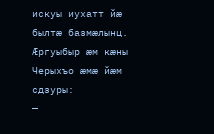искуы иухатт йæ былтæ базмæлынц. Æргуыбыр æм кæны Черыхъо æмæ йæм
сдзуры:
—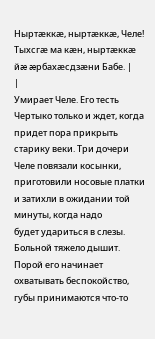Ныртæккæ, ныртæккæ, Челе! Тыхсгæ ма кæн, ныртæккæ
йæ æрбахæсдзæни Бабе. |
|
Умирает Челе. Его тесть Чертыко только и ждет, когда
придет пора прикрыть старику веки. Три дочери Челе повязали косынки,
приготовили носовые платки и затихли в ожидании той минуты, когда надо
будет удариться в слезы. Больной тяжело дышит. Порой его начинает
охватывать беспокойство, губы принимаются что-то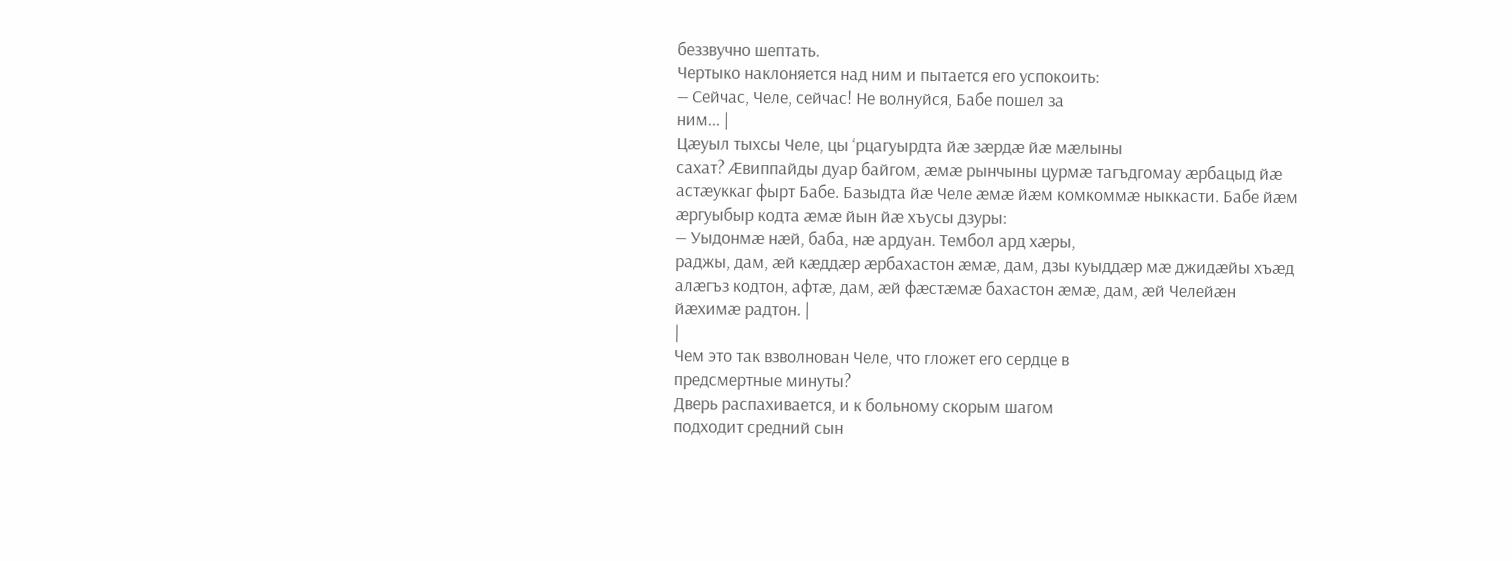беззвучно шептать.
Чертыко наклоняется над ним и пытается его успокоить:
— Сейчас, Челе, сейчас! Не волнуйся, Бабе пошел за
ним... |
Цæуыл тыхсы Челе, цы ‘рцагуырдта йæ зæрдæ йæ мæлыны
сахат? Æвиппайды дуар байгом, æмæ рынчыны цурмæ тагъдгомау æрбацыд йæ
астæуккаг фырт Бабе. Базыдта йæ Челе æмæ йæм комкоммæ ныккасти. Бабе йæм
æргуыбыр кодта æмæ йын йæ хъусы дзуры:
— Уыдонмæ нæй, баба, нæ ардуан. Тембол ард хæры,
раджы, дам, æй кæддæр æрбахастон æмæ, дам, дзы куыддæр мæ джидæйы хъæд
алæгъз кодтон, афтæ, дам, æй фæстæмæ бахастон æмæ, дам, æй Челейæн
йæхимæ радтон. |
|
Чем это так взволнован Челе, что гложет его сердце в
предсмертные минуты?
Дверь распахивается, и к больному скорым шагом
подходит средний сын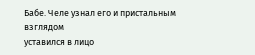Бабе. Челе узнал его и пристальным взглядом
уставился в лицо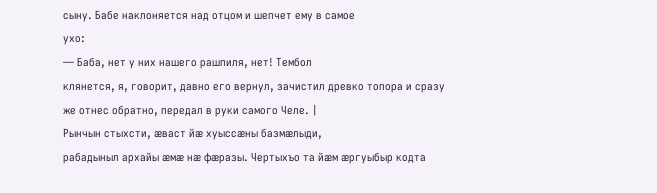сыну. Бабе наклоняется над отцом и шепчет ему в самое
ухо:
— Баба, нет у них нашего рашпиля, нет! Тембол
клянется, я, говорит, давно его вернул, зачистил древко топора и сразу
же отнес обратно, передал в руки самого Челе. |
Рынчын стыхсти, æваст йæ хуыссæны базмæлыди,
рабадыныл архайы æмæ нæ фæразы. Чертыхъо та йæм æргуыбыр кодта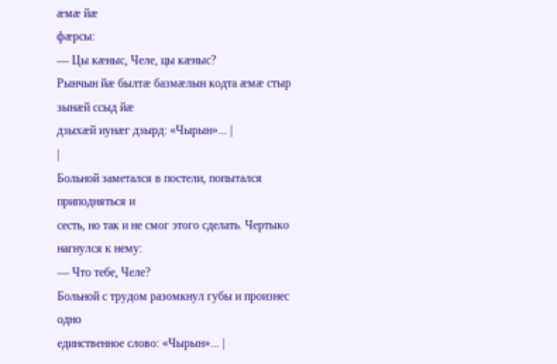æмæ йæ
фæрсы:
— Цы кæныс, Челе, цы кæныс?
Рынчын йæ былтæ базмæлын кодта æмæ стыр зынæй ссыд йæ
дзыхæй иунæг дзырд: «Чырын»... |
|
Больной заметался в постели, попытался приподняться и
сесть, но так и не смог этого сделать. Чертыко нагнулся к нему:
— Что тебе, Челе?
Больной с трудом разомкнул губы и произнес одно
единственное слово: «Чырын»... |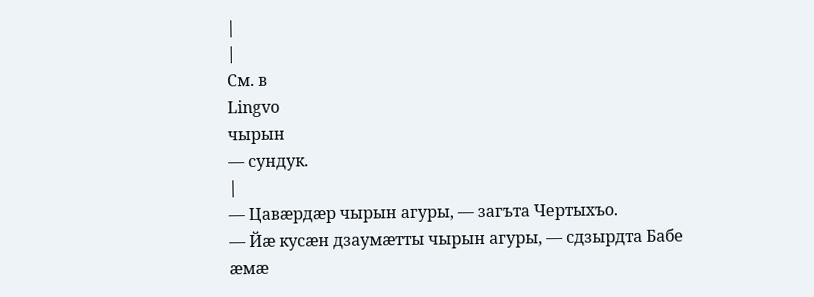|
|
См. в
Lingvo
чырын
— сундук.
|
— Цавæрдæр чырын агуры, — загъта Чертыхъо.
— Йæ кусæн дзаумæтты чырын агуры, — сдзырдта Бабе æмæ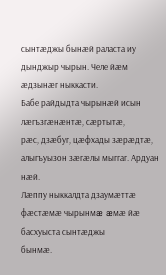сынтæджы бынæй раласта иу дынджыр чырын. Челе йæм æдзынæг ныккасти.
Бабе райдыдта чырынæй исын лæгъзгæнæнтæ, сæртытæ,
рæс, дзæбуг, цæфхады зæрæдтæ, алыгъуызон зæгæлы мыггаг. Ардуан нæй.
Лæппу ныккалдта дзаумæттæ фæстæмæ чырынмæ æмæ йæ басхуыста сынтæджы
бынмæ.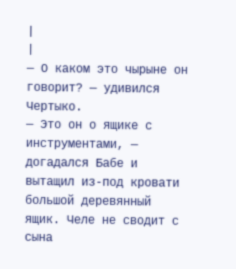|
|
— О каком это чырыне он говорит? — удивился Чертыко.
— Это он о ящике с инструментами, — догадался Бабе и
вытащил из-под кровати большой деревянный ящик. Челе не сводит с сына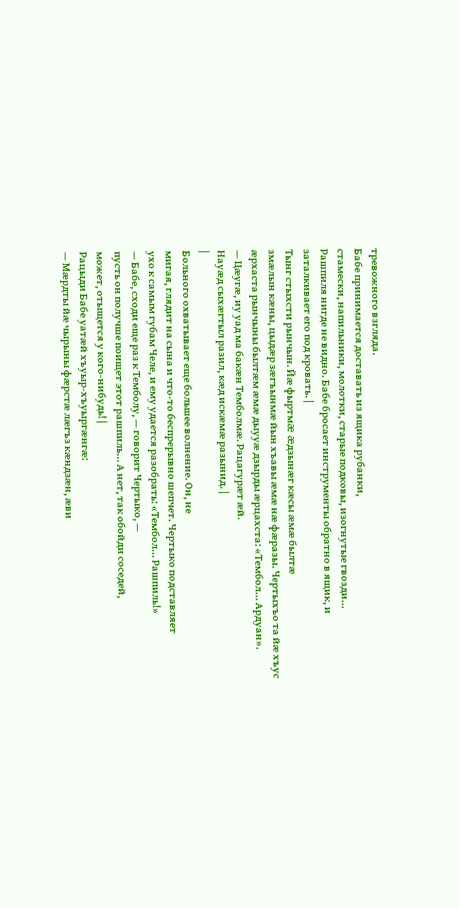тревожного взгляда.
Бабе принимается доставать из ящика рубанки,
стамески, напильники, молотки, старые подковы, изогнутые гвозди...
Рашпиля нигде не видно. Бабе бросает инструменты обратно в ящик, и
заталкивает его под кровать. |
Тынг стыхсти рынчын. Йæ фыртмæ æдзынæг кæсы æмæ былтæ
змæлын кæны, цыдæр зæгъынмæ йын хъавы æмæ нæ фæразы. Чертыхъо та йæ хъус
æрхаста рынчыны былтæм æмæ дыууæ дзырды æрцахста: «Тембол... Ардуан».
— Цæугæ, иу уад ма бакæн Темболмæ. Рацагурæт æй.
Науæд сыхæгтыл разил, кæд искæмæ разынид. |
|
Больного охватывает еще большее волнение. Он, не
мигая, глядит на сына и что-то беспрерывно шепчет. Чертыко подставляет
ухо к самым губам Челе, и ему удается разобрать: «Тембол... Рашпиль!»
— Бабе, сходи еще раз к Темболу, — говорит Чертыко, —
пусть он получше поищет этот рашпиль... А нет, так обойди соседей,
может, отыщется у кого-нибудь! |
Рацыди Бабе уатæй хъуыр-хъуыргæнгæ:
— Мæрдты йæ чырыны фæрстæ лæгъз кæндзæн, æви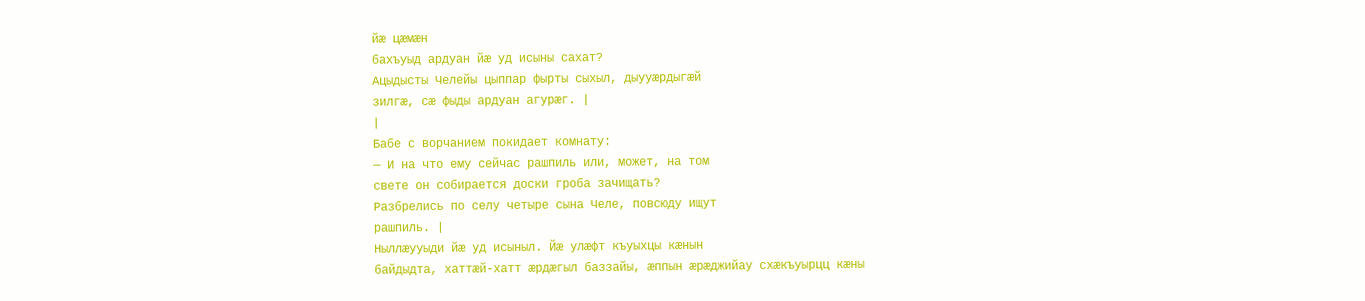йæ цæмæн
бахъуыд ардуан йæ уд исыны сахат?
Ацыдысты Челейы цыппар фырты сыхыл, дыууæрдыгæй
зилгæ, сæ фыды ардуан агурæг. |
|
Бабе с ворчанием покидает комнату:
— И на что ему сейчас рашпиль или, может, на том
свете он собирается доски гроба зачищать?
Разбрелись по селу четыре сына Челе, повсюду ищут
рашпиль. |
Ныллæууыди йæ уд исыныл. Йæ улæфт къуыхцы кæнын
байдыдта, хаттæй-хатт æрдæгыл баззайы, æппын æрæджийау схæкъуырцц кæны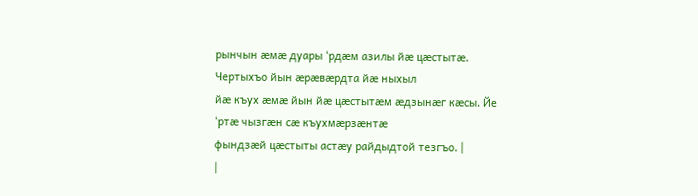рынчын æмæ дуары ‘рдæм азилы йæ цæстытæ. Чертыхъо йын æрæвæрдта йæ ныхыл
йæ къух æмæ йын йæ цæстытæм æдзынæг кæсы. Йе ‘ртæ чызгæн сæ къухмæрзæнтæ
фындзæй цæстыты астæу райдыдтой тезгъо. |
|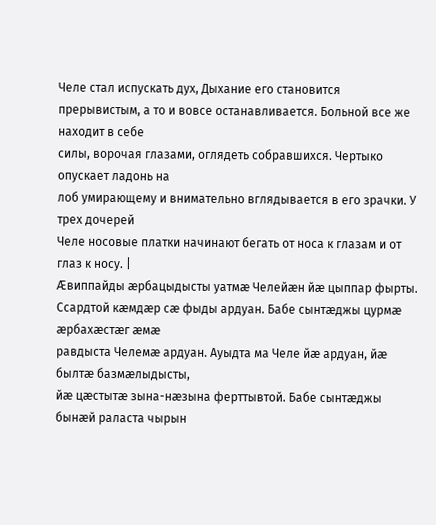Челе стал испускать дух, Дыхание его становится
прерывистым, а то и вовсе останавливается. Больной все же находит в себе
силы, ворочая глазами, оглядеть собравшихся. Чертыко опускает ладонь на
лоб умирающему и внимательно вглядывается в его зрачки. У трех дочерей
Челе носовые платки начинают бегать от носа к глазам и от глаз к носу. |
Æвиппайды æрбацыдысты уатмæ Челейæн йæ цыппар фырты.
Ссардтой кæмдæр сæ фыды ардуан. Бабе сынтæджы цурмæ æрбахæстæг æмæ
равдыста Челемæ ардуан. Ауыдта ма Челе йæ ардуан, йæ былтæ базмæлыдысты,
йæ цæстытæ зына-нæзына ферттывтой. Бабе сынтæджы бынæй раласта чырын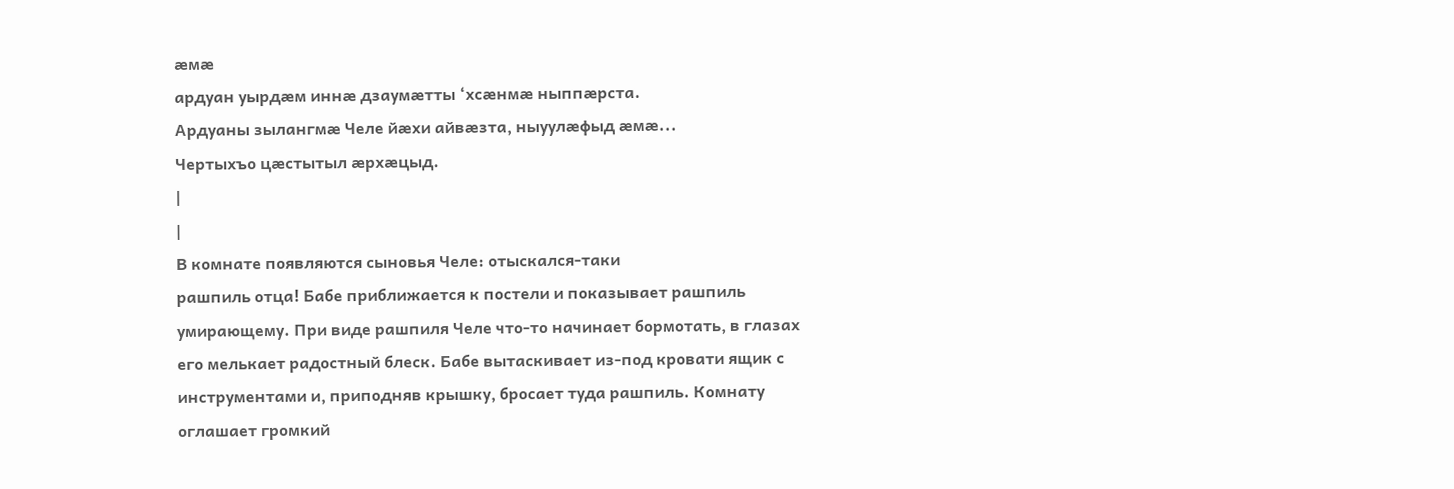æмæ
ардуан уырдæм иннæ дзаумæтты ‘хсæнмæ ныппæрста.
Ардуаны зылангмæ Челе йæхи айвæзта, ныуулæфыд æмæ...
Чертыхъо цæстытыл æрхæцыд.
|
|
В комнате появляются сыновья Челе: отыскался-таки
рашпиль отца! Бабе приближается к постели и показывает рашпиль
умирающему. При виде рашпиля Челе что-то начинает бормотать, в глазах
его мелькает радостный блеск. Бабе вытаскивает из-под кровати ящик с
инструментами и, приподняв крышку, бросает туда рашпиль. Комнату
оглашает громкий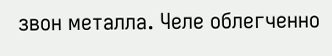звон металла. Челе облегченно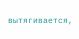вытягивается,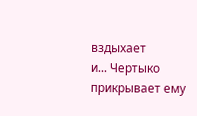вздыхает
и... Чертыко прикрывает ему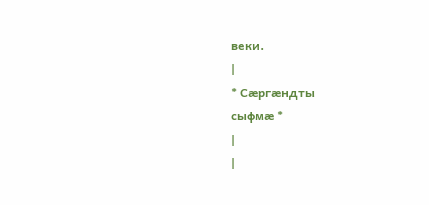веки.
|
* Сæргæндты
сыфмæ *
|
|